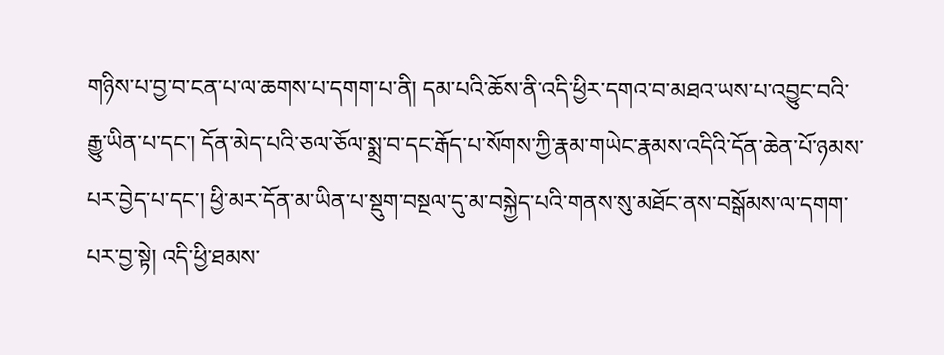གཉིས་པ་བྱ་བ་ངན་པ་ལ་ཆགས་པ་དགག་པ་ནི། དམ་པའི་ཆོས་ནི་འདི་ཕྱིར་དགའ་བ་མཐའ་ཡས་པ་འབྱུང་བའི་རྒྱུ་ཡིན་པ་དང་། དོན་མེད་པའི་ཅལ་ཅོལ་སྨྲ་བ་དང་རྒོད་པ་སོགས་ཀྱི་རྣམ་གཡེང་རྣམས་འདིའི་དོན་ཆེན་པོ་ཉམས་པར་བྱེད་པ་དང་། ཕྱི་མར་དོན་མ་ཡིན་པ་སྡུག་བསྔལ་དུ་མ་བསྐྱེད་པའི་གནས་སུ་མཐོང་ནས་བསྒོམས་ལ་དགག་པར་བྱ་སྟེ། འདི་ཕྱི་ཐམས་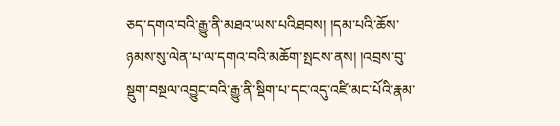ཅད་དགའ་བའི་རྒྱུ་ནི་མཐའ་ཡས་པའིཐབས། །དམ་པའི་ཆོས་ཉམས་སུ་ལེན་པ་ལ་དགའ་བའི་མཆོག་སྤངས་ནས། །འབྲས་བུ་སྡུག་བསྔལ་འབྱུང་བའི་རྒྱུ་ནི་སྡིག་པ་དང་འདུ་འཛི་མང་པོའི་རྣམ་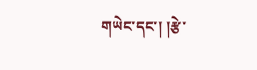གཡེང་དང་། །རྩེ་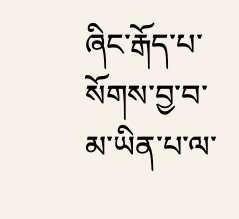ཞིང་རྒོད་པ་སོགས་བྱ་བ་མ་ཡིན་པ་ལ་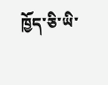ཁྱོད་ཅི་ཡི་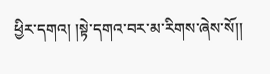ཕྱིར་དགའ། །སྟེ་དགའ་བར་མ་རིགས་ཞེས་སོ།།